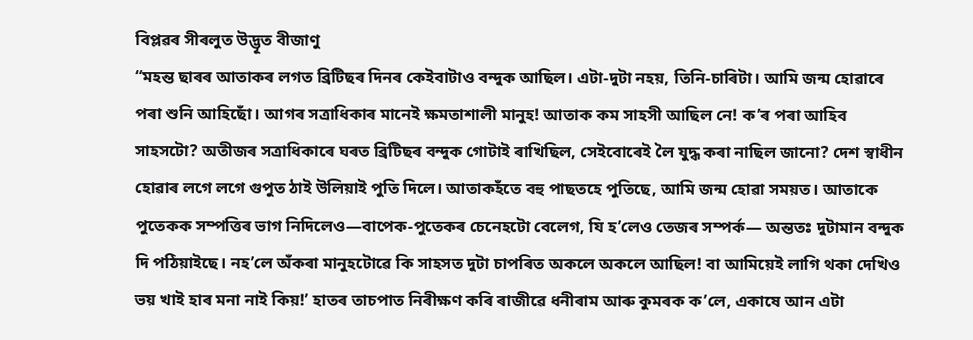বিপ্লৱৰ সীৰলুত উদ্ভূত বীজাণু
“মহন্ত ছাৰৰ আতাকৰ লগত ব্ৰিটিছৰ দিনৰ কেইবাটাও বন্দুক আছিল। এটা-দুটা নহয়, তিনি-চাৰিটা। আমি জন্ম হোৱাৰে পৰা শুনি আহিছোঁ। আগৰ সত্ৰাধিকাৰ মানেই ক্ষমতাশালী মানুহ! আতাক কম সাহসী আছিল নে! ক’ৰ পৰা আহিব সাহসটো? অতীজৰ সত্ৰাধিকাৰে ঘৰত ব্ৰিটিছৰ বন্দুক গোটাই ৰাখিছিল, সেইবোৰেই লৈ যুদ্ধ কৰা নাছিল জানো? দেশ স্বাধীন হোৱাৰ লগে লগে গুপুত ঠাই উলিয়াই পুতি দিলে। আতাকহঁতে বহু পাছতহে পুতিছে, আমি জন্ম হোৱা সময়ত। আতাকে পুতেকক সম্পত্তিৰ ভাগ নিদিলেও—বাপেক-পুতেকৰ চেনেহটো বেলেগ, যি হ’লেও তেজৰ সম্পৰ্ক— অন্ততঃ দুটামান বন্দুক দি পঠিয়াইছে। নহ’লে অঁকৰা মানুহটোৱে কি সাহসত দুটা চাপৰিত অকলে অকলে আছিল! বা আমিয়েই লাগি থকা দেখিও ভয় খাই হাৰ মনা নাই কিয়!’ হাতৰ তাচপাত নিৰীক্ষণ কৰি ৰাজীৱে ধনীৰাম আৰু কুমৰক ক’লে, একাষে আন এটা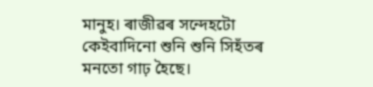মানুহ। ৰাজীৱৰ সন্দেহটো কেইবাদিনো শুনি শুনি সিহঁতৰ মনতো গাঢ় হৈছে।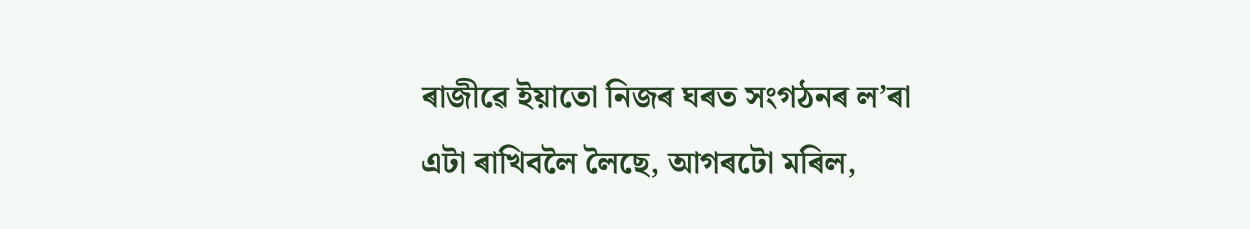ৰাজীৱে ইয়াতো নিজৰ ঘৰত সংগঠনৰ ল’ৰা এটা ৰাখিবলৈ লৈছে, আগৰটো মৰিল,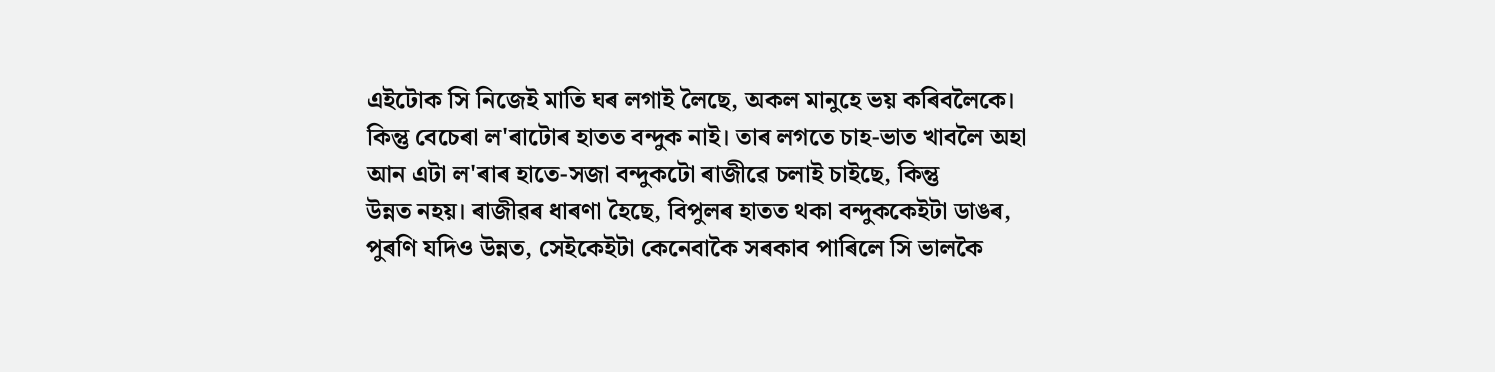এইটোক সি নিজেই মাতি ঘৰ লগাই লৈছে, অকল মানুহে ভয় কৰিবলৈকে। কিন্তু বেচেৰা ল'ৰাটোৰ হাতত বন্দুক নাই। তাৰ লগতে চাহ-ভাত খাবলৈ অহা আন এটা ল'ৰাৰ হাতে-সজা বন্দুকটো ৰাজীৱে চলাই চাইছে, কিন্তু
উন্নত নহয়। ৰাজীৱৰ ধাৰণা হৈছে, বিপুলৰ হাতত থকা বন্দুককেইটা ডাঙৰ, পুৰণি যদিও উন্নত, সেইকেইটা কেনেবাকৈ সৰকাব পাৰিলে সি ভালকৈ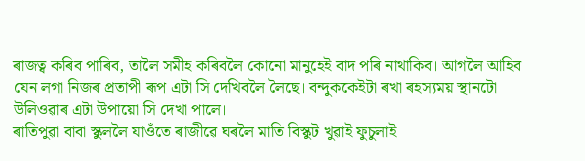ৰাজত্ব কৰিব পাৰিব, তালৈ সমীহ কৰিবলৈ কোনো মানুহেই বাদ পৰি নাথাকিব। আগলৈ আহিব যেন লগা নিজৰ প্ৰতাপী ৰূপ এটা সি দেখিবলৈ লৈছে। বন্দুককেইটা ৰখা ৰহস্যময় স্থানটো উলিওৱাৰ এটা উপায়ো সি দেখা পালে।
ৰাতিপুৱা বাবা স্কুললৈ যাওঁতে ৰাজীৱে ঘৰলৈ মাতি বিস্কুট খুৱাই ফুচুলাই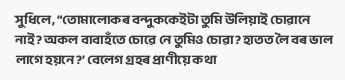সুধিলে, “তোমালোকৰ বন্দুককেইটা তুমি উলিয়াই চোৱানে নাই? অকল বাবাহঁতে চোৱে নে তুমিও চোৱা? হাতত লৈ বৰ ভাল লাগে হয়নে?’ বেলেগ গ্ৰহৰ প্ৰাণীয়ে কথা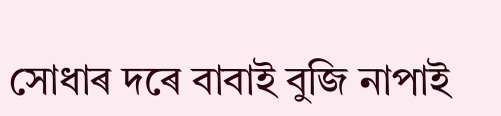সোধাৰ দৰে বাবাই বুজি নাপাই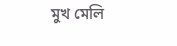মুখ মেলি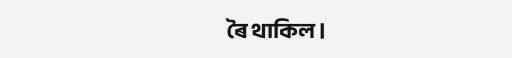ৰৈ থাকিল।